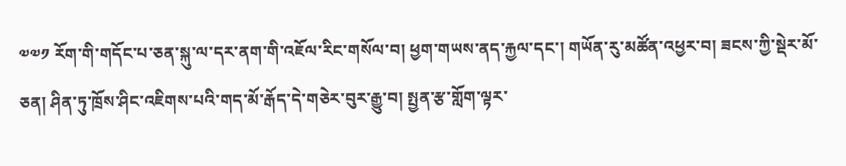༧༧༡ རོག་གི་གདོང་པ་ཅན་སྐུ་ལ་དར་ནག་གི་འཇོལ་རིང་གསོལ་བ། ཕྱག་གཡས་ནད་རྐྱལ་དང་། གཡོན་རུ་མཚོན་འཕྱར་བ། ཟངས་ཀྱི་སྡེར་མོ་ཅན། ཤིན་ཏུ་ཁྲོས་ཤིང་འཇིགས་པའི་གད་མོ་རྒོད་དེ་གཅེར་བུར་རྒྱུ་བ། སྤྱན་རྩ་གློག་ལྟར་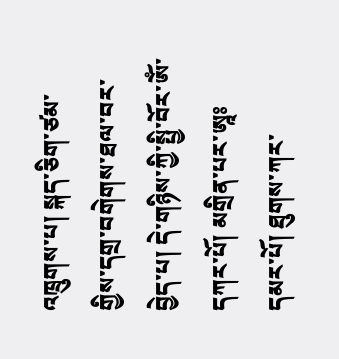འཁྲུགས་པ། སྐད་ཅིག་ཙམ་གྱིས་དགྲ་བགེགས་ཐལ་བར་བྱེད་པ། དེ་གཉིས་ཀྱི་སྤྱི་བོར་ༀ་དཀར་པོ། མགྲིན་པར་ཨཱཿདམར་པོ། ཐུགས་ཀར་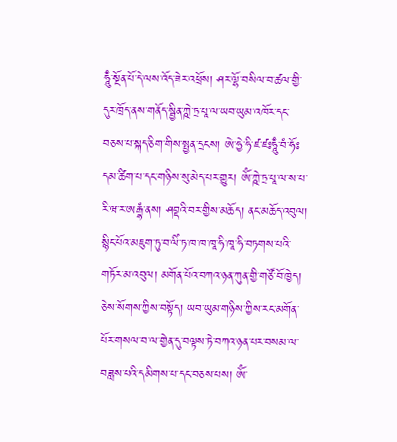ཧཱུྃ་སྔོན་པོ་དེ་ལས་འོད་ཟེར་འཕྲོས། ཤར་ལྷོ་བསིལ་བ་ཚལ་གྱི་དུར་ཁྲོད་ནས་གནོད་སྦྱིན་ཀྵེ་ཏྲ་པཱ་ལ་ཡབ་ཡུམ་འཁོར་དང་བཅས་པ་སྐད་ཅིག་གིས་སྤྱན་དྲངས། ཨེ་ཧྱེ་ཧི་ཛ་ཛཿཧཱུྃ་བཾ་ཧོཿ དམ་ཚིག་པ་དང་གཉིས་སུ་མེད་པར་གྱུར། ༀ་ཀྵེ་ཏྲ་པཱ་ལ་ས་པ་རི་ཝ་ར་ཨརྒྷཾ་ནས། ཤབྡའི་བར་གྱིས་མཆོད། ནང་མཆོད་འབུལ། སྙིང་པོའ་མཇུག་ཏུ་བ་ལིཾ་ཏ་ཁ་ཁ་ཁཱ་ཧི་ཁཱ་ཧི་བཏགས་པའི་གཏོར་མ་འབུལ། མགོན་པོའ་བཀའ་ཉན་ཀུན་གྱི་གཙོ་བོ་ཁྱེད། ཅེས་སོགས་ཀྱིས་བསྟོད། ཡབ་ཡུམ་གཉིས་ཀྱིས་རང་མགོན་པོར་གསལ་བ་ལ་གྱེན་དུ་བལྟས་ཏེ་བཀའ་ཉན་པར་བསམ་ལ་བཟླས་པའི་དམིགས་པ་དང་བཅས་པས། ༀ་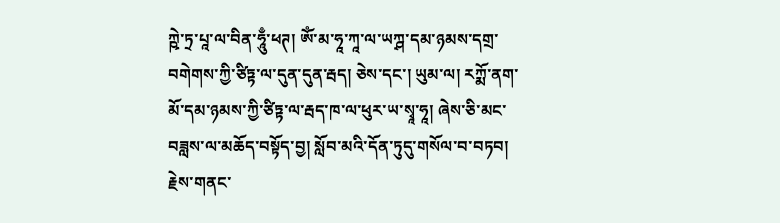ཀྵེ་ཏྲ་པཱ་ལ་བིན་ཧཱུྃ་ཕཊ། ༀ་མ་ཧཱ་ཀཱ་ལ་ཡཀྴ་དམ་ཉམས་དགྲ་བགེགས་ཀྱི་ཙིཏྟ་ལ་དུན་དུན་རྦད། ཅེས་དང་། ཡུམ་ལ། རཀྨོ་ནག་མོ་དམ་ཉམས་ཀྱི་ཙིཏྟ་ལ་རྦད་ཁ་ལ་ཕུར་ཡ་སྭཱ་ཧཱ། ཞེས་ཅི་མང་བཟླས་ལ་མཆོད་བསྟོད་བྱ། སློབ་མའི་དོན་ཏུདུ་གསོལ་བ་བཏབ། རྗེས་གནང་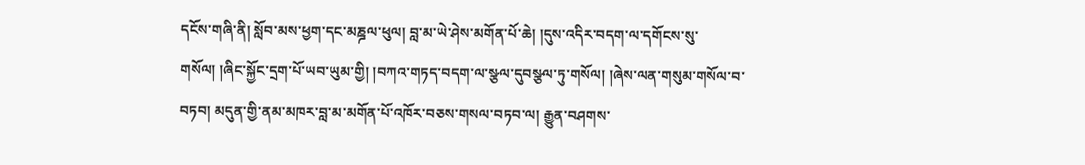དངོས་གཞི་ནི། སློབ་མས་ཕྱག་དང་མཎྜལ་ཕུལ། བླ་མ་ཡེ་ཤེས་མགོན་པོ་ཆེ། །དུས་འདིར་བདག་ལ་དགོངས་སུ་གསོལ། །ཞིང་སྐྱོང་དྲག་པོ་ཡབ་ཡུམ་གྱི། །བཀའ་གཏད་བདག་ལ་སྩལ་དུབསྩལ་ཏུ་གསོལ། །ཞེས་ལན་གསུམ་གསོལ་བ་བཏབ། མདུན་གྱི་ནམ་མཁར་བླ་མ་མགོན་པོ་འཁོར་བཅས་གསལ་བཏབ་ལ། རྒྱུན་བཤགས་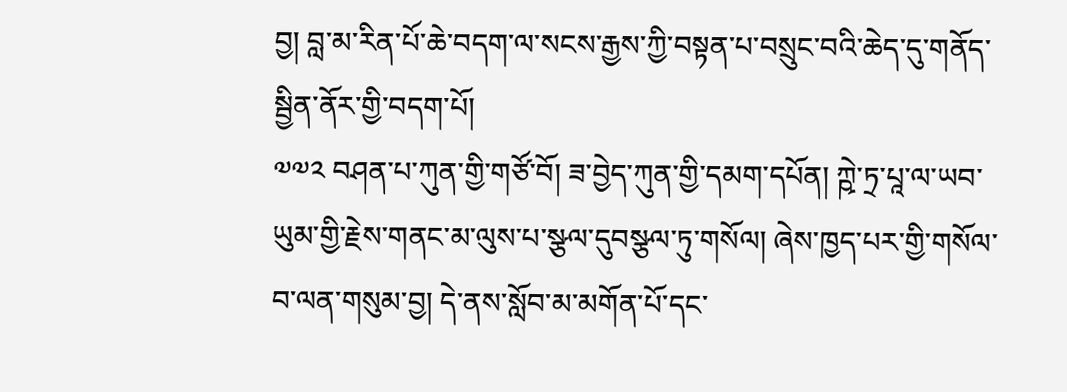བྱ། བླ་མ་རིན་པོ་ཆེ་བདག་ལ་སངས་རྒྱས་ཀྱི་བསྟན་པ་བསྲུང་བའི་ཆེད་དུ་གནོད་སྦྱིན་ནོར་གྱི་བདག་པོ།
༧༧༢ བཤན་པ་ཀུན་གྱི་གཙོ་བོ། ཟ་བྱེད་ཀུན་གྱི་དམག་དཔོན། ཀྵེ་ཏྲ་པཱ་ལ་ཡབ་ཡུམ་གྱི་རྗེས་གནང་མ་ལུས་པ་སྩལ་དུབསྩལ་ཏུ་གསོལ། ཞེས་ཁྱད་པར་གྱི་གསོལ་བ་ལན་གསུམ་བྱ། དེ་ནས་སློབ་མ་མགོན་པོ་དང་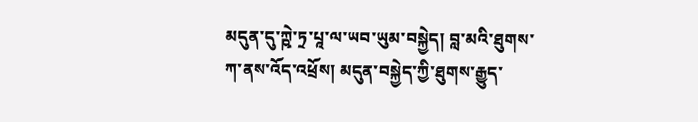མདུན་དུ་ཀྵེ་ཏྲ་པཱ་ལ་ཡབ་ཡུམ་བསྐྱེད། བླ་མའི་ཐུགས་ཀ་ནས་འོད་འཕྲོས། མདུན་བསྐྱེད་ཀྱི་ཐུགས་རྒྱུད་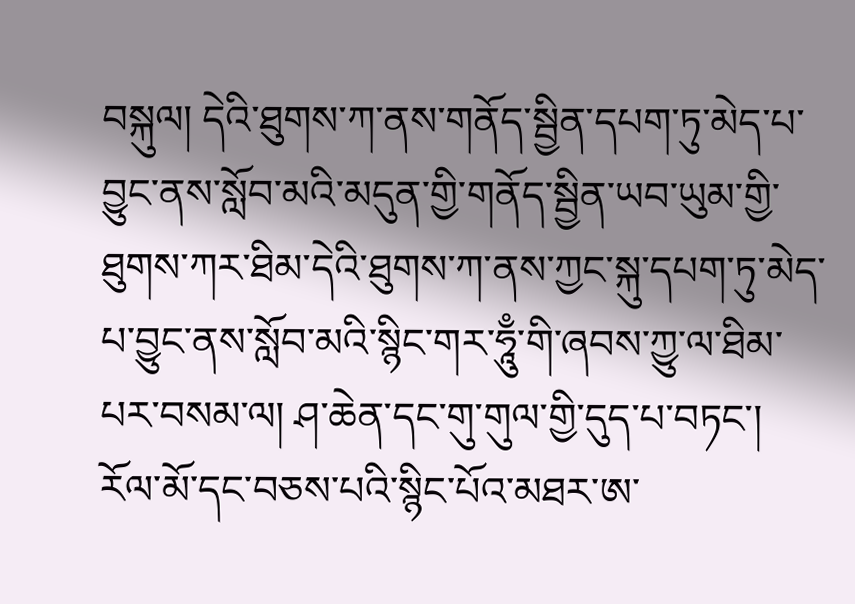བསྐུལ། དེའི་ཐུགས་ཀ་ནས་གནོད་སྦྱིན་དཔག་ཏུ་མེད་པ་བྱུང་ནས་སློབ་མའི་མདུན་གྱི་གནོད་སྦྱིན་ཡབ་ཡུམ་གྱི་ཐུགས་ཀར་ཐིམ་དེའི་ཐུགས་ཀ་ནས་ཀྱང་སྐུ་དཔག་ཏུ་མེད་པ་བྱུང་ནས་སློབ་མའི་སྙིང་གར་ཧཱུྃ་གི་ཞབས་ཀྱུ་ལ་ཐིམ་པར་བསམ་ལ། ཤ་ཆེན་དང་གུ་གུལ་གྱི་དུད་པ་བཏང་། རོལ་མོ་དང་བཅས་པའི་སྙིང་པོའ་མཐར་ཨ་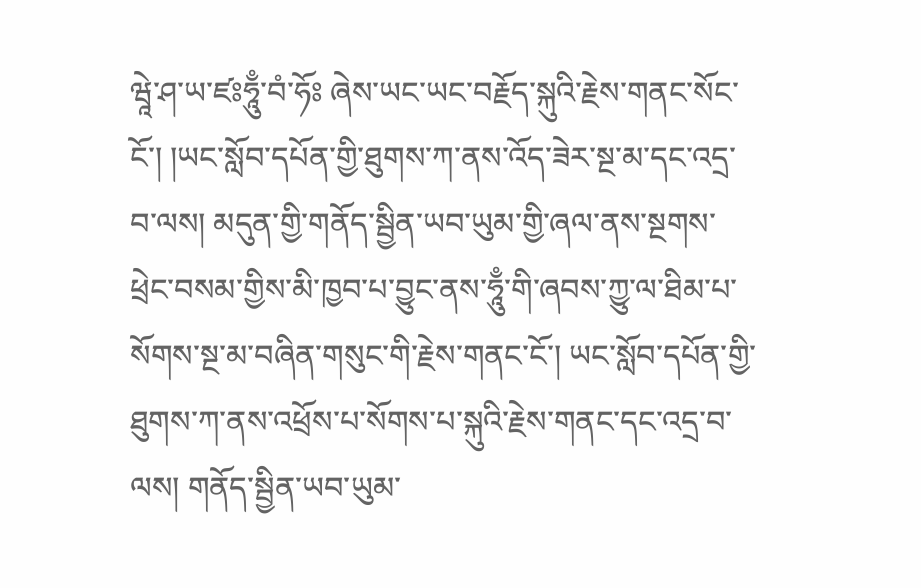ཝཱེ་ཤ་ཡ་ཛཿཧཱུྃ་བཾ་ཧོཿ ཞེས་ཡང་ཡང་བརྗོད་སྐུའི་རྗེས་གནང་སོང་ངོ་། །ཡང་སློབ་དཔོན་གྱི་ཐུགས་ཀ་ནས་འོད་ཟེར་སྔ་མ་དང་འདྲ་བ་ལས། མདུན་གྱི་གནོད་སྦྱིན་ཡབ་ཡུམ་གྱི་ཞལ་ནས་སྔགས་ཕྲེང་བསམ་གྱིས་མི་ཁྱབ་པ་བྱུང་ནས་ཧཱུྃ་གི་ཞབས་ཀྱུ་ལ་ཐིམ་པ་སོགས་སྔ་མ་བཞིན་གསུང་གི་རྗེས་གནང་ངོ་། ཡང་སློབ་དཔོན་གྱི་ཐུགས་ཀ་ནས་འཕྲོས་པ་སོགས་པ་སྐུའི་རྗེས་གནང་དང་འདྲ་བ་ལས། གནོད་སྦྱིན་ཡབ་ཡུམ་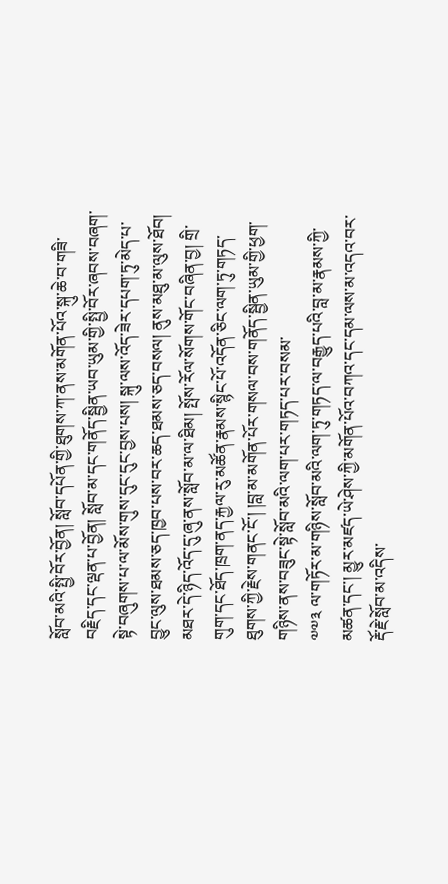སློབ་མའི་སྤྱི་བོར་བྱོན། སློབ་དཔོན་གྱི་ཐུགས་ཀ་ནས་མགོན་པོའ་སྐུ་ཆེ་བ་གཟི་བརྗིད་དང་ལྡན་པ་བྱོན། སློབ་མ་དང་གནོད་སྦྱིན་ཡབ་ཡུམ་གྱི་སྤྱི་བོར་ཞབས་བཞག་སྟེ་བཞུགས་པ་ལ་མོས་གུས་དུང་དུང་བྱས་པས། སྐུ་ལས་འོད་ཟེར་དཔག་ཏུ་མེད་པ་བྱུང་ལུས་ཐམས་ཅད་ཁྱབ་པས་བར་ཆད་ཐམས་ཅད་བསལ། ནུས་མཐུ་མ་ལུས་ཐོབ། མཐར་དེ་ཉིད་འོད་དུ་ཞུ་ནས་སློབ་མ་ལ་ཐིམ། སྤོས་རོལ་སོགས་གོང་བཞིན་བྱ། གྲི་གུག་དང་ཐོད་ཁྲག་ནད་རྐྱལ་རུ་མཚོན་རྣམས་སྙིང་པོ་འདོན་ཅིང་ལག་ཏུ་གཏད་ཐུགས་ཀྱི་རྗེས་གནང་ངོ་། །བླ་མ་མགོན་པོར་གསལ་བས་གནོད་སྦྱིན་ཡུམ་གྱི་ཕྱག་གཉིས་ནས་བཟུང་སྟེ་སློབ་མའི་ལག་པར་གཏད་པར་བསམ་
༧༧༣ ལ་གཏོར་མ་གཉིས་སློབ་མའི་ལག་ཏུ་གཏད་ལ་བརྒྱུད་པའི་བླ་མ་རྣམས་ཀྱི་མཚན་དང་། མྱུར་མཛད་ཡེ་ཤེས་ཀྱི་མགོན་པོའ་བཀའ་དང་དམ་ལས་མ་འདའ་བར་རྡོ་རྗེ་སློབ་མ་འདིས་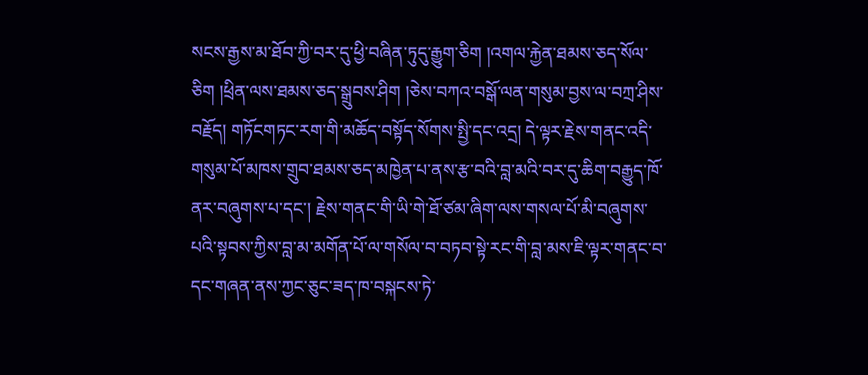སངས་རྒྱས་མ་ཐོབ་ཀྱི་བར་དུ་ཕྱི་བཞིན་ཏུདུ་རྒྱུག་ཅིག །འགལ་རྐྱེན་ཐམས་ཅད་སོལ་ཅིག །ཕྲིན་ལས་ཐམས་ཅད་སྒྲུབས་ཤིག །ཅེས་བཀའ་བསྒོ་ལན་གསུམ་བྱས་ལ་བཀྲ་ཤིས་བརྗོད། གཏོངགཏང་རག་གི་མཆོད་བསྟོད་སོགས་སྤྱི་དང་འདྲ། དེ་ལྟར་རྗེས་གནང་འདི་གསུམ་པོ་མཁས་གྲུབ་ཐམས་ཅད་མཁྱེན་པ་ནས་རྩ་བའི་བླ་མའི་བར་དུ་ཆིག་བརྒྱུད་ཁོ་ནར་བཞུགས་པ་དང་། རྗེས་གནང་གི་ཡི་གེ་ཐོ་ཙམ་ཞིག་ལས་གསལ་པོ་མི་བཞུགས་པའི་སྟབས་ཀྱིས་བླ་མ་མགོན་པོ་ལ་གསོལ་བ་བཏབ་སྟེ་རང་གི་བླ་མས་ཇི་ལྟར་གནང་བ་དང་གཞན་ནས་ཀྱང་ཅུང་ཟད་ཁ་བསྐངས་ཏེ་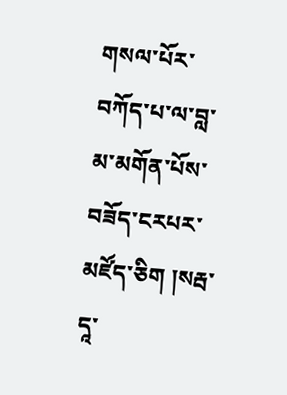གསལ་པོར་བཀོད་པ་ལ་བླ་མ་མགོན་པོས་བཟོད་ངརཔར་མཛོད་ཅིག །སརྦ་དཱ་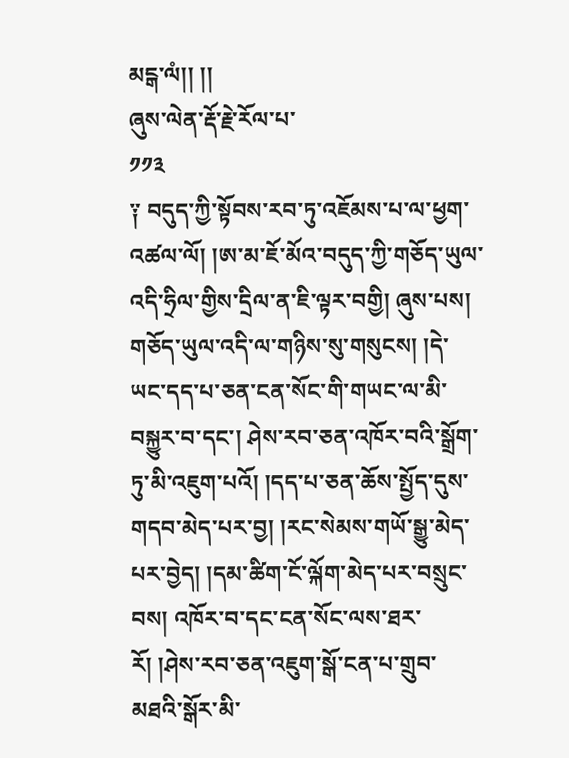མངྒ་ལཾ།། །།
ཞུས་ལེན་རྡོ་རྗེ་རོལ་པ་
༡༡༣
༑ བདུད་ཀྱི་སྟོབས་རབ་ཏུ་འཇོམས་པ་ལ་ཕྱག་འཚལ་ལོ། །ཨ་མ་ཇོ་མོའ་བདུད་ཀྱི་གཅོད་ཡུལ་འདི་ཧྲིལ་གྱིས་དྲིལ་ན་ཇི་ལྟར་བགྱི། ཞུས་པས། གཅོད་ཡུལ་འདི་ལ་གཉིས་སུ་གསུངས། །དེ་ཡང་དད་པ་ཅན་ངན་སོང་གི་གཡང་ལ་མི་བསྐྱུར་བ་དང་། ཤེས་རབ་ཅན་འཁོར་བའི་སྒྲོག་ཏུ་མི་འཇུག་པའོ། །དད་པ་ཅན་ཆོས་སྤྱོད་དུས་གདབ་མེད་པར་བྱ། །རང་སེམས་གཡོ་སྒྱུ་མེད་པར་བྱེད། །དམ་ཚིག་ངོ་ལྐོག་མེད་པར་བསྲུང་བས། འཁོར་བ་དང་ངན་སོང་ལས་ཐར་རོ། །ཤེས་རབ་ཅན་འཇུག་སྒོ་ངན་པ་གྲུབ་མཐའི་སྒོར་མི་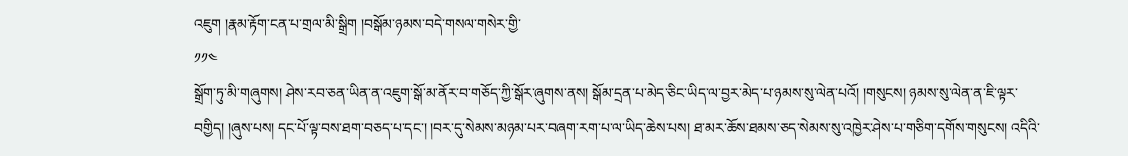འཇུག །རྣམ་རྟོག་ངན་པ་གྲལ་མི་སྒྲིག །བསྒོམ་ཉམས་བདེ་གསལ་གསེར་གྱི་
༡༡༤
སྒྲོག་ཏུ་མི་གཞུགས། ཤེས་རབ་ཅན་ཡིན་ན་འཇུག་སྒོ་མ་ནོར་བ་གཅོད་ཀྱི་སྒོར་ཞུགས་ནས། སྒོམ་དྲན་པ་མེད་ཅིང་ཡིད་ལ་བྱར་མེད་པ་ཉམས་སུ་ལེན་པའོ། །གསུངས། ཉམས་སུ་ལེན་ན་ཇི་ལྟར་བགྱིད། །ཞུས་པས། དང་པོ་ལྟ་བས་ཐག་བཅད་པ་དང་། །བར་དུ་སེམས་མཉམ་པར་བཞག་རག་པ་ལ་ཡིད་ཆེས་པས། ཐ་མར་ཆོས་ཐམས་ཅད་སེམས་སུ་འཁྱེར་ཤེས་པ་གཅིག་དགོས་གསུངས། འདིའི་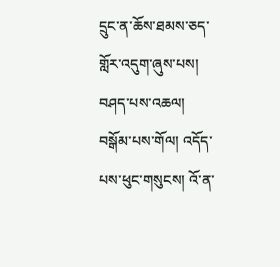དྲུང་ན་ཆོས་ཐམས་ཅད་གློར་འདུག་ཞུས་པས། བཤད་པས་འཆལ། བསྒོམ་པས་གོལ། འདོད་པས་ཕུང་གསུངས། འོ་ན་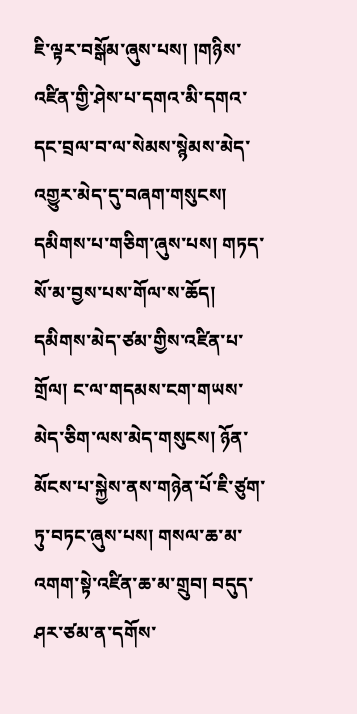ཇི་ལྟར་བསྒོམ་ཞུས་པས། །གཉིས་འཛིན་གྱི་ཤེས་པ་དགའ་མི་དགའ་དང་བྲལ་བ་ལ་སེམས་སྙེམས་མེད་འགྱུར་མེད་དུ་བཞག་གསུངས། དམིགས་པ་གཅིག་ཞུས་པས། གཏད་སོ་མ་བྱས་པས་གོལ་ས་ཆོད། དམིགས་མེད་ཙམ་གྱིས་འཛིན་པ་གྲོལ། ང་ལ་གདམས་ངག་གཡས་མེད་ཅིག་ལས་མེད་གསུངས། ཉོན་མོངས་པ་སྐྱེས་ནས་གཉེན་པོ་ཇི་ཙུག་ཏུ་བཏང་ཞུས་པས། གསལ་ཆ་མ་འགག་སྟེ་འཛིན་ཆ་མ་གྲུབ། བདུད་ཤར་ཙམ་ན་དགོས་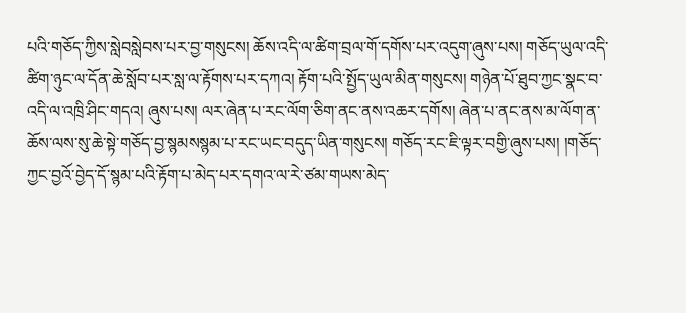པའི་གཅོད་ཀྱིས་སླེབསླེབས་པར་བྱ་གསུངས། ཆོས་འདི་ལ་ཚིག་བྲལ་གོ་དགོས་པར་འདུག་ཞུས་པས། གཅོད་ཡུལ་འདི་ཚིག་ཉུང་ལ་དོན་ཆེ་སློབ་པར་སླ་ལ་རྟོགས་པར་དཀའ། རྟོག་པའི་སྤྱོད་ཡུལ་མིན་གསུངས། གཉེན་པོ་ཐུབ་ཀྱང་སྣང་བ་འདི་ལ་འཁྲི་ཤིང་གདའ། ཞུས་པས། ལར་ཞེན་པ་རང་ལོག་ཅིག་ནང་ནས་འཆར་དགོས། ཞེན་པ་ནང་ནས་མ་ལོག་ན་ཆོས་ལས་སུ་ཆེ་སྟེ་གཅོད་བྱ་སྙམསསྙམ་པ་རང་ཡང་བདུད་ཡིན་གསུངས། གཅོད་རང་ཇི་ལྟར་བགྱི་ཞུས་པས། །གཅོད་ཀྱང་བྱའོ་བྱེད་དོ་སྙམ་པའི་རྟོག་པ་མེད་པར་དགའ་ལ་རེ་ཙམ་གཡས་མེད་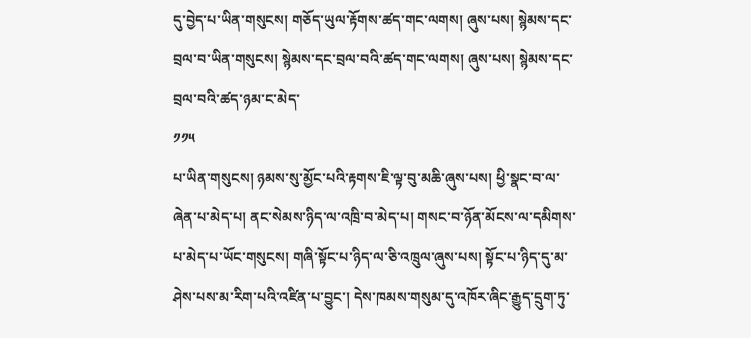དུ་བྱེད་པ་ཡིན་གསུངས། གཅོད་ཡུལ་རྟོགས་ཚད་གང་ལགས། ཞུས་པས། སྙེམས་དང་བྲལ་བ་ཡིན་གསུངས། སྙེམས་དང་བྲལ་བའི་ཚད་གང་ལགས། ཞུས་པས། སྙེམས་དང་བྲལ་བའི་ཚད་ཉམ་ང་མེད་
༡༡༥
པ་ཡིན་གསུངས། ཉམས་སུ་མྱོང་པའི་རྟགས་ཇི་ལྟ་བུ་མཆི་ཞུས་པས། ཕྱི་སྣང་བ་ལ་ཞེན་པ་མེད་པ། ནང་སེམས་ཉིད་ལ་འཁྲི་བ་མེད་པ། གསང་བ་ཉོན་མོངས་ལ་དམིགས་པ་མེད་པ་ཡོང་གསུངས། གཞི་སྟོང་པ་ཉིད་ལ་ཅི་འཁྲུལ་ཞུས་པས། སྟོང་པ་ཉིད་དུ་མ་ཤེས་པས་མ་རིག་པའི་འཛིན་པ་བྱུང་། དེས་ཁམས་གསུམ་དུ་འཁོར་ཞིང་རྒྱུད་དྲུག་ཏུ་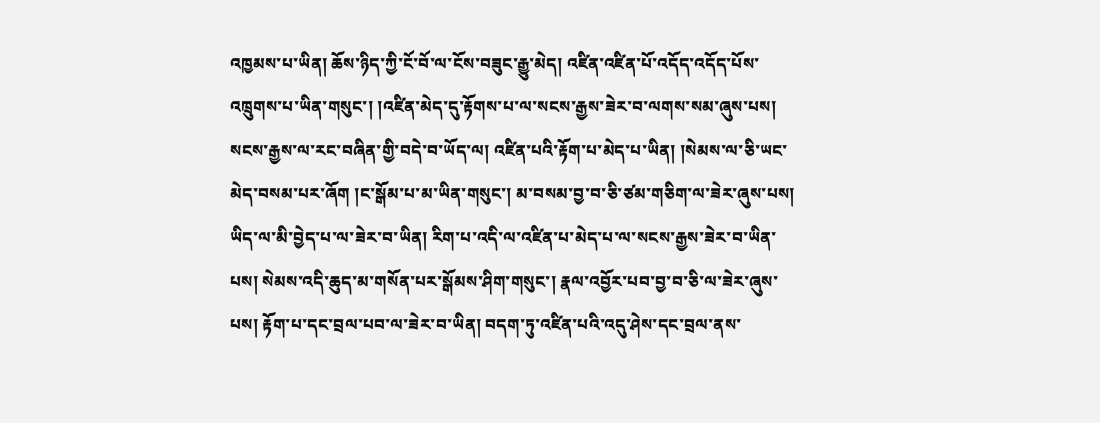འཁྱམས་པ་ཡིན། ཆོས་ཉིད་ཀྱི་ངོ་བོ་ལ་ངོས་བཟུང་རྒྱུ་མེད། འཛིན་འཛིན་པོ་འདོད་འདོད་པོས་འཁྲུགས་པ་ཡིན་གསུང་། །འཛིན་མེད་དུ་རྟོགས་པ་ལ་སངས་རྒྱས་ཟེར་བ་ལགས་སམ་ཞུས་པས། སངས་རྒྱས་ལ་རང་བཞིན་གྱི་བདེ་བ་ཡོད་ལ། འཛིན་པའི་རྟོག་པ་མེད་པ་ཡིན། །སེམས་ལ་ཅི་ཡང་མེད་བསམ་པར་ཞོག །ང་སྒོམ་པ་མ་ཡིན་གསུང་། མ་བསམ་བྱ་བ་ཅི་ཙམ་གཅིག་ལ་ཟེར་ཞུས་པས། ཡིད་ལ་མི་བྱེད་པ་ལ་ཟེར་བ་ཡིན། རིག་པ་འདི་ལ་འཛིན་པ་མེད་པ་ལ་སངས་རྒྱས་ཟེར་བ་ཡིན་པས། སེམས་འདི་ཆུད་མ་གསོན་པར་སྒོམས་ཤིག་གསུང་། རྣལ་འབྱོར་པབ་བྱ་བ་ཅི་ལ་ཟེར་ཞུས་པས། རྟོག་པ་དང་བྲལ་པབ་ལ་ཟེར་བ་ཡིན། བདག་ཏུ་འཛིན་པའི་འདུ་ཤེས་དང་བྲལ་ནས་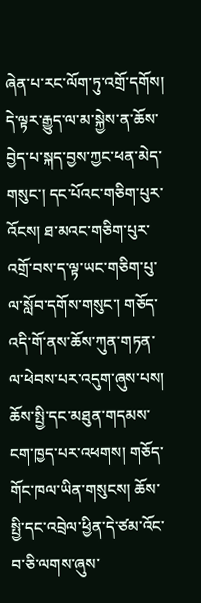ཞེན་པ་རང་ལོག་ཏུ་འགྲོ་དགོས། དེ་ལྟར་རྒྱུད་ལ་མ་སྐྱེས་ན་ཆོས་བྱེད་པ་སྐད་བྱས་ཀྱང་ཕན་མེད་གསུང་། དང་པོའང་གཅིག་པུར་འོངས། ཐ་མའང་གཅིག་པུར་འགྲོ་བས་ད་ལྟ་ཡང་གཅིག་པུ་ལ་སློབ་དགོས་གསུང་། གཅོད་འདི་གོ་ནས་ཆོས་ཀུན་གཏན་ལ་ཕེབས་པར་འདུག་ཞུས་པས། ཆོས་སྤྱི་དང་མཐུན་གདམས་ངག་ཁྱད་པར་འཕགས། གཅོད་གོང་ཁལ་ཡིན་གསུངས། ཆོས་སྤྱི་དང་འབྲེལ་ཕྱིན་དེ་ཙམ་འོང་བ་ཅི་ལགས་ཞུས་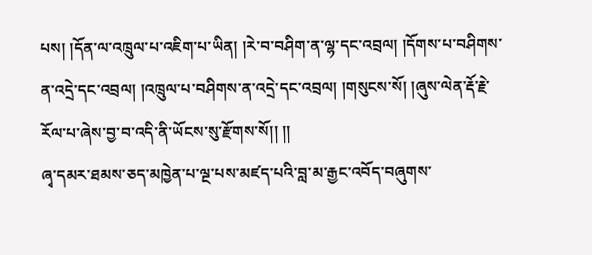པས། །དོན་ལ་འཁྲུལ་པ་འཇིག་པ་ཡིན། །རེ་བ་བཤིག་ན་ལྷ་དང་འབྲལ། །དོགས་པ་བཤིགས་ན་འདྲེ་དང་འབྲལ། །འཁྲུལ་པ་བཤིགས་ན་འདྲེ་དང་འབྲལ། །གསུངས་སོ། །ཞུས་ལེན་རྡོ་རྗེ་རོལ་པ་ཞེས་བྱ་བ་འདི་ནི་ཡོངས་སུ་རྫོགས་སོ།། །།
ཞྭ་དམར་ཐམས་ཅད་མཁྱེན་པ་ལྔ་པས་མཛད་པའི་བླ་མ་རྒྱང་འབོད་བཞུགས་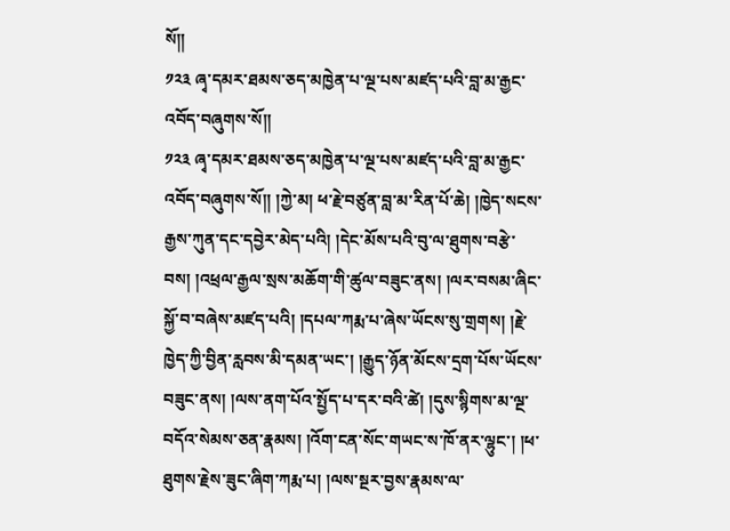སོ༎
༡༢༣ ཞྭ་དམར་ཐམས་ཅད་མཁྱེན་པ་ལྔ་པས་མཛད་པའི་བླ་མ་རྒྱང་འབོད་བཞུགས་སོ།།
༡༢༣ ཞྭ་དམར་ཐམས་ཅད་མཁྱེན་པ་ལྔ་པས་མཛད་པའི་བླ་མ་རྒྱང་འབོད་བཞུགས་སོ།། །ཀྱེ་མ། ཕ་རྗེ་བཙུན་བླ་མ་རིན་པོ་ཆེ། །ཁྱེད་སངས་རྒྱས་ཀུན་དང་དབྱེར་མེད་པའི། །དེང་མོས་པའི་བུ་ལ་ཐུགས་བརྩེ་བས། །འཕྲལ་རྒྱལ་སྲས་མཆོག་གི་ཚུལ་བཟུང་ནས། །ལར་བསམ་ཞིང་སྐྱོ་བ་བཞེས་མཛད་པའི། །དཔལ་ཀརྨ་པ་ཞེས་ཡོངས་སུ་གྲགས། །རྗེ་ཁྱེད་ཀྱི་བྱིན་རླབས་མི་དམན་ཡང་། །རྒྱུད་ཉོན་མོངས་དྲག་པོས་ཡོངས་བཟུང་ནས། །ལས་ནག་པོའ་སྤྱོད་པ་དར་བའི་ཚེ། །དུས་སྙིགས་མ་ལྔ་བདོའ་སེམས་ཅན་རྣམས། །འོག་ངན་སོང་གཡང་ས་ཁོ་ནར་ལྷུང་། །ཕ་ཐུགས་རྗེས་ཟུང་ཞིག་ཀརྨ་པ། །ལས་སྔར་བྱས་རྣམས་ལ་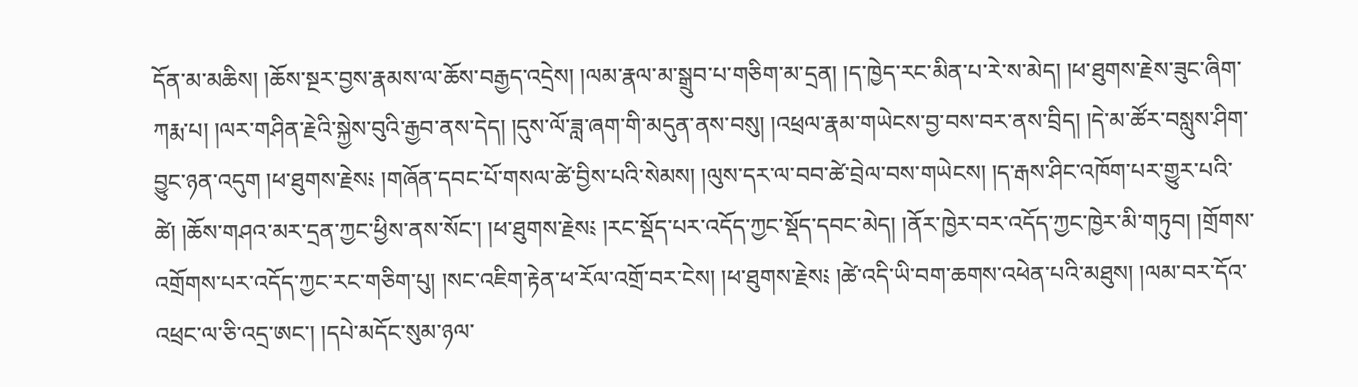དོན་མ་མཆིས། །ཆོས་སྔར་བྱས་རྣམས་ལ་ཆོས་བརྒྱད་འདྲེས། །ལམ་རྣལ་མ་སྒྲུབ་པ་གཅིག་མ་དྲན། །ད་ཁྱེད་རང་མིན་པ་རེ་ས་མེད། །ཕ་ཐུགས་རྗེས་ཟུང་ཞིག་ཀརྨ་པ། །ལར་གཤིན་རྗེའི་སྐྱེས་བུའི་རྒྱབ་ནས་དེད། །དུས་ལོ་ཟླ་ཞག་གི་མདུན་ནས་བསུ། །འཕྲལ་རྣམ་གཡེངས་བྱ་བས་བར་ནས་བྲིད། །དེ་མ་ཚོར་བསླུས་ཤིག་བྱུང་ཉན་འདུག །ཕ་ཐུགས་རྗེས༴ །གཞོན་དབང་པོ་གསལ་ཚེ་བྱིས་པའི་སེམས། །ལུས་དར་ལ་བབ་ཚེ་བྲེལ་བས་གཡེངས། །ད་རྒས་ཤིང་འཁོག་པར་གྱུར་པའི་ཚེ། །ཆོས་གཤའ་མར་དྲན་ཀྱང་ཕྱིས་ནས་སོང་། །ཕ་ཐུགས་རྗེས༴ །རང་སྡོད་པར་འདོད་ཀྱང་སྡོད་དབང་མེད། །ནོར་ཁྱེར་བར་འདོད་ཀྱང་ཁྱེར་མི་གཏུབ། །གྲོགས་འགྲོགས་པར་འདོད་ཀྱང་རང་གཅིག་པུ། །སང་འཇིག་རྟེན་ཕ་རོལ་འགྲོ་བར་ངེས། །ཕ་ཐུགས་རྗེས༴ །ཚེ་འདི་ཡི་བག་ཆགས་འཕེན་པའི་མཐུས། །ལམ་བར་དོའ་འཕྲང་ལ་ཅི་འདྲ་ཨང་། །དཔེ་མདོང་སུམ་ཉལ་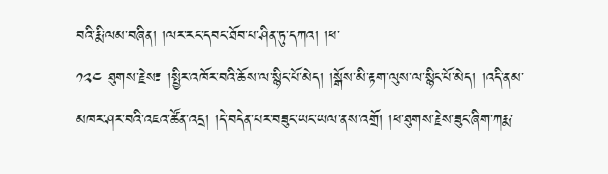བའི་རྨི་ལམ་བཞིན། །ལར་རང་དབང་ཐོབ་པ་ཤིན་ཏུ་དཀའ། །ཕ་
༡༢༤ ཐུགས་རྗེས༴ །སྤྱིར་འཁོར་བའི་ཆོས་ལ་སྙིང་པོ་མེད། །སྒོས་མི་རྟག་ལུས་ལ་སྙིང་པོ་མེད། །འདི་ནམ་མཁར་ཤར་བའི་འཇའ་ཚོན་འདྲ། །དེ་བདེན་པར་བཟུང་ཡང་ཡལ་ནས་འགྲོ། །ཕ་ཐུགས་རྗེས་ཟུང་ཞིག་ཀརྨ་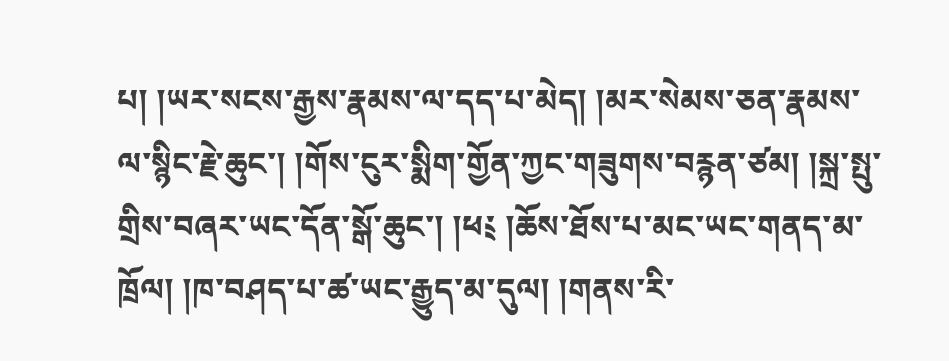པ། །ཡར་སངས་རྒྱས་རྣམས་ལ་དད་པ་མེད། །མར་སེམས་ཅན་རྣམས་ལ་སྙིང་རྗེ་ཆུང་། །གོས་ངུར་སྨིག་གྱོན་ཀྱང་གཟུགས་བརྙན་ཙམ། །སྐྲ་སྤུ་གྲིས་བཞར་ཡང་དོན་སྒོ་ཆུང་། །ཕ༴ །ཆོས་ཐོས་པ་མང་ཡང་གནད་མ་ཁྲོལ། །ཁ་བཤད་པ་ཚ་ཡང་རྒྱུད་མ་དུལ། །གནས་རི་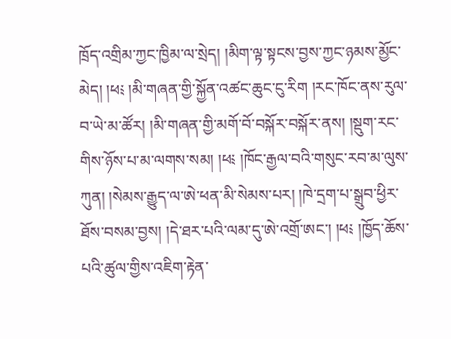ཁྲོད་འགྲིམ་ཀྱང་ཁྱིམ་ལ་སྲེད། །མིག་ལྟ་སྟངས་བྱས་ཀྱང་ཉམས་མྱོང་མེད། །ཕ༴ །མི་གཞན་གྱི་སྐྱོན་འཚང་ཆུང་ངུ་རིག །རང་ཁོང་ནས་རུལ་བ་ཡེ་མ་ཚོར། །མི་གཞན་གྱི་མགོ་བོ་བསྐོར་བསྐོར་ནས། །སྡུག་རང་གིས་ཉོས་པ་མ་ལགས་སམ། །ཕ༴ །ཁོང་རྒྱལ་བའི་གསུང་རབ་མ་ལུས་ཀུན། །སེམས་རྒྱུད་ལ་ཨེ་ཕན་མི་སེམས་པར། །ཁེ་དྲག་པ་སྒྲུབ་ཕྱིར་ཐོས་བསམ་བྱས། །དེ་ཐར་པའི་ལམ་དུ་ཨེ་འགྲོ་ཨང་། །ཕ༴ །ཁྱོད་ཆོས་པའི་ཚུལ་གྱིས་འཇིག་རྟེན་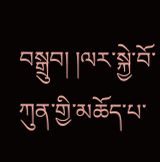བསྒྲུབ། །ལར་སྐྱེ་བོ་ཀུན་གྱི་མཆོད་པ་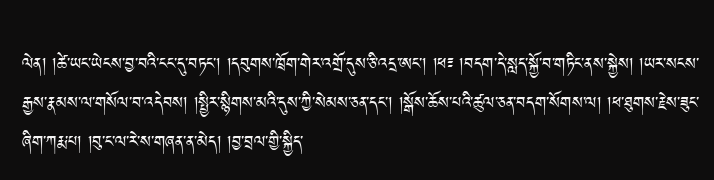ལེན། །ཚེ་ཡང་ཡེངས་བྱ་བའི་ངང་དུ་བཏང་། །དབུགས་ཁྲོག་གེར་འགྲོ་དུས་ཅི་འདྲ་ཨང་། །ཕ༴ །བདག་དེ་སླད་སྐྱོ་བ་གཏིང་ནས་སྐྱེས། །ཡར་སངས་རྒྱས་རྣམས་ལ་གསོལ་བ་འདེབས། །སྤྱིར་སྙིགས་མའི་དུས་ཀྱི་སེམས་ཅན་དང་། །སྒོས་ཆོས་པའི་ཚུལ་ཅན་བདག་སོགས་ལ། །ཕ་ཐུགས་རྗེས་ཟུང་ཞིག་ཀརྨ་པ། །བུ་ང་ལ་རེ་ས་གཞན་ན་མེད། །བྱ་བྲལ་གྱི་སྐྱིད་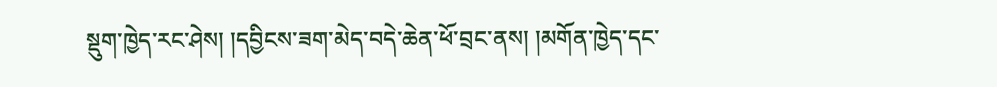སྡུག་ཁྱེད་རང་ཤེས། །དབྱིངས་ཟག་མེད་བདེ་ཆེན་ཕོ་བྲང་ནས། །མགོན་ཁྱེད་དང་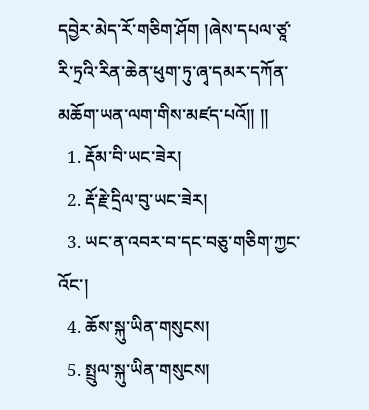དབྱེར་མེད་རོ་གཅིག་ཤོག །ཞེས་དཔལ་ཙཱ་རི་ཏྲའི་རིན་ཆེན་ཕུག་ཏུ་ཞྭ་དམར་དཀོན་མཆོག་ཡན་ལག་གིས་མཛད་པའོ།། །།
  1. རྡོམ་བི་ཡང་ཟེར།
  2. རྡོ་རྗེ་དྲིལ་བུ་ཡང་ཟེར།
  3. ཡང་ན་འབར་བ་དང་བཅུ་གཅིག་ཀྱང་འོང་།
  4. ཆོས་སྐུ་ཡིན་གསུངས།
  5. སྤྲུལ་སྐུ་ཡིན་གསུངས།